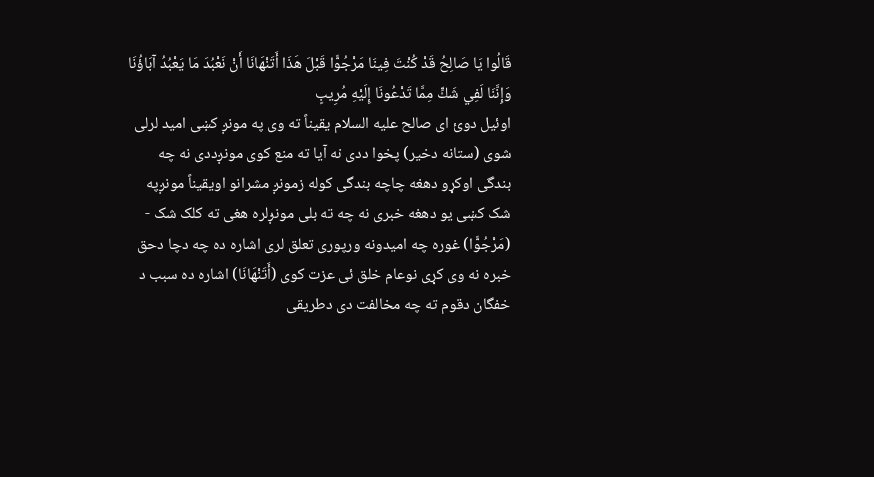قَالُوا يَا صَالِحُ قَدْ كُنْتَ فِينَا مَرْجُوًّا قَبْلَ هَذَا أَتَنْهَانَا أَنْ نَعْبُدَ مَا يَعْبُدُ آبَاؤُنَا وَإِنَّنَا لَفِي شَكٍّ مِمَّا تَدْعُونَا إِلَيْهِ مُرِيبٍ
اوئیل دوئ ای صالح علیه السلام یقیناً ته وی په مونږ کښی امید لرلی شوی (ستانه دخیر) پخوا ددی نه آیا ته منع کوی مونږددی نه چه بندگی اوکړو دهغه چاچه بندگی کوله زمونږ مشرانو اویقیناً مونږپه شک کښی یو دهغه خبری نه چه ته بلی مونږلره هغی ته کلک شک -
(مَرْجُوًّا) غوره چه امیدونه ورپوری تعلق لری اشاره ده چه دچا دحق خبره نه وی کړی نوعام خلق ئی عزت کوی (أَتَنْهَانَا) اشاره ده سبب د خفگان دقوم ته چه مخالفت دی دطریقی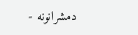دمشرانونه -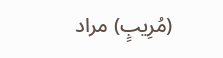(مُرِيبٍ) مراد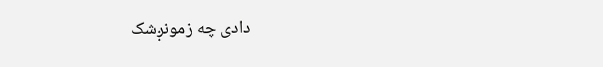دادی چه زمونږشک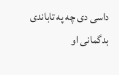داسی دی چه په تاباندی بدگمانی او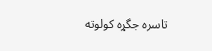تاسره جگړه کولوته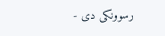رسوونکی دی -